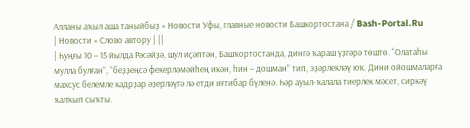Алланы аҡыл аша таныйбыҙ » Новости Уфы, главные новости Башкортостана / Bash-Portal.Ru
| Новости » Слово автору | ||
| Һуңғы 10 – 15 йылда Рәсәйҙә, шул иҫәптән, Башҡортостанда, дингә ҡараш үҙгәрә төштө. “Олатаһы мулла булған”, “беҙҙеңсә фекерләмәйһең икән, һин – дошман” тип, эҙәрлекләү юҡ. Дини ойошмаларға махсус белемле кадрҙар әҙерләүгә лә етди иғтибар бүленә. Һәр ауыл-ҡалала тиерлек мәсет, сиркәү ҡалҡып сыҡты.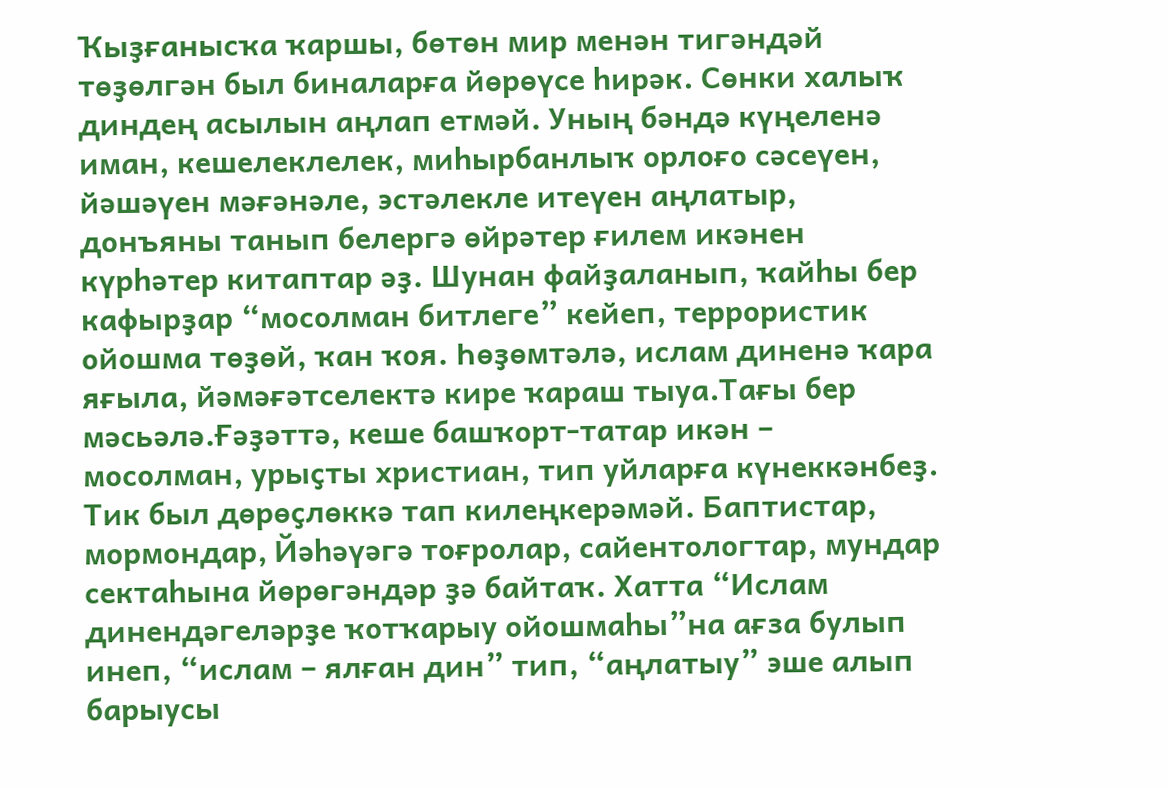Ҡыҙғанысҡа ҡаршы, бөтөн мир менән тигәндәй төҙөлгән был биналарға йөрөүсе һирәк. Сөнки халыҡ диндең асылын аңлап етмәй. Уның бәндә күңеленә иман, кешелеклелек, миһырбанлыҡ орлоғо сәсеүен, йәшәүен мәғәнәле, эстәлекле итеүен аңлатыр, донъяны танып белергә өйрәтер ғилем икәнен күрһәтер китаптар әҙ. Шунан файҙаланып, ҡайһы бер кафырҙар “мосолман битлеге” кейеп, террористик ойошма төҙөй, ҡан ҡоя. Һөҙөмтәлә, ислам диненә ҡара яғыла, йәмәғәтселектә кире ҡараш тыуа.Тағы бер мәсьәлә.Ғәҙәттә, кеше башҡорт-татар икән – мосолман, урыҫты христиан, тип уйларға күнеккәнбеҙ. Тик был дөрөҫлөккә тап килеңкерәмәй. Баптистар, мормондар, Йәһәүәгә тоғролар, сайентологтар, мундар сектаһына йөрөгәндәр ҙә байтаҡ. Хатта “Ислам динендәгеләрҙе ҡотҡарыу ойошмаһы”на ағза булып инеп, “ислам – ялған дин” тип, “аңлатыу” эше алып барыусы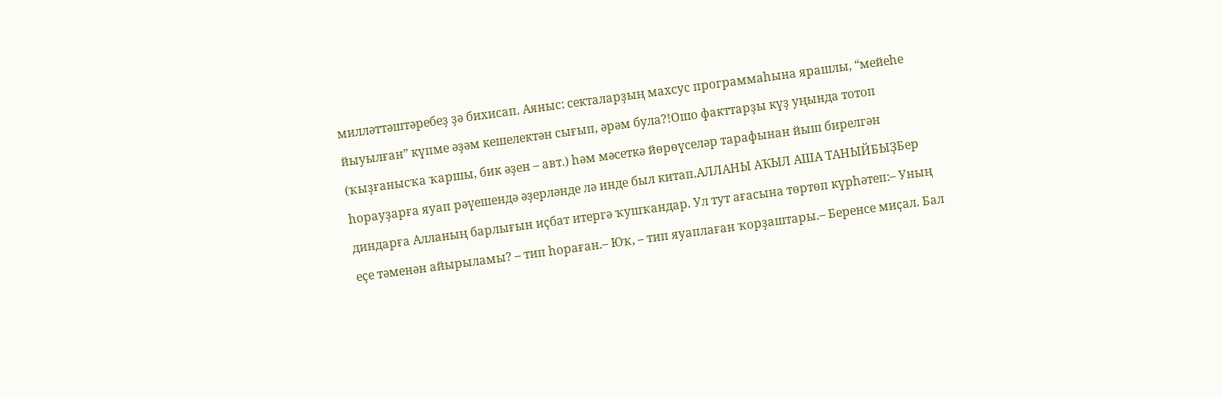милләттәштәребеҙ ҙә бихисап. Аяныс: секталарҙың махсус программаһына ярашлы, “мейеһе йыуылған” күпме әҙәм кешелектән сығып, әрәм була?!Ошо факттарҙы күҙ уңында тотоп (ҡыҙғанысҡа ҡаршы, бик әҙен – авт.) һәм мәсеткә йөрөүселәр тарафынан йыш бирелгән һорауҙарға яуап рәүешендә әҙерләнде лә инде был китап.АЛЛАНЫ АҠЫЛ АША ТАНЫЙБЫҘБер диндарға Алланың барлығын иҫбат итергә ҡушҡандар. Ул тут ағасына төртөп күрһәтеп:– Уның еҫе тәменән айырыламы? – тип һораған.– Юҡ, – тип яуаплаған ҡорҙаштары.– Беренсе миҫал. Бал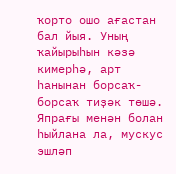ҡорто ошо ағастан бал йыя. Уның ҡайырыһын кәзә кимерһә, арт һанынан борсаҡ-борсаҡ тиҙәк төшә. Япрағы менән болан һыйлана ла, мускус эшләп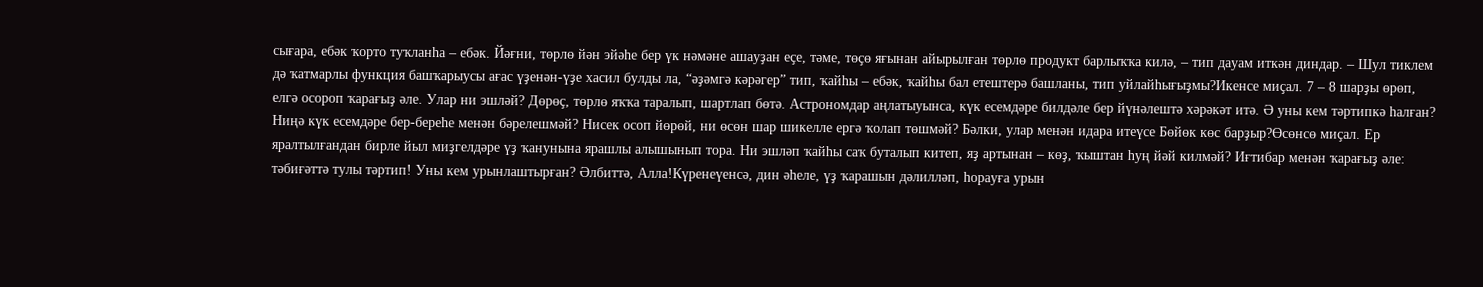сығара, ебәк ҡорто туҡланһа – ебәк. Йәғни, төрлө йән эйәһе бер үк нәмәне ашауҙан еҫе, тәме, төҫө яғынан айырылған төрлө продукт барлыҡҡа килә, – тип дауам иткән диндар. – Шул тиклем дә ҡатмарлы функция башҡарыусы ағас үҙенән-үҙе хасил булды ла, “әҙәмгә кәрәгер” тип, ҡайһы – ебәк, ҡайһы бал етештерә башланы, тип уйлайһығыҙмы?Икенсе миҫал. 7 – 8 шарҙы өрөп, елгә осороп ҡарағыҙ әле. Улар ни эшләй? Дөрөҫ, төрлө яҡҡа таралып, шартлап бөтә. Астрономдар аңлатыуынса, күк есемдәре билдәле бер йүнәлештә хәрәкәт итә. Ә уны кем тәртипкә һалған? Ниңә күк есемдәре бер-береһе менән бәрелешмәй? Нисек осоп йөрөй, ни өсөн шар шикелле ергә ҡолап төшмәй? Бәлки, улар менән идара итеүсе Бөйөк көс барҙыр?Өсөнсө миҫал. Ер яралтылғандан бирле йыл миҙгелдәре үҙ ҡанунына ярашлы алышынып тора. Ни эшләп ҡайһы саҡ буталып китеп, яҙ артынан – көҙ, ҡыштан һуң йәй килмәй? Иғтибар менән ҡарағыҙ әле: тәбиғәттә тулы тәртип! Уны кем урынлаштырған? Әлбиттә, Алла!Күренеүенсә, дин әһеле, үҙ ҡарашын дәлилләп, һорауға урын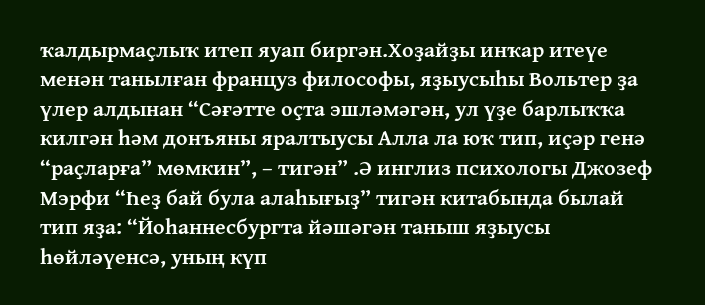ҡалдырмаҫлыҡ итеп яуап биргән.Хоҙайҙы инҡар итеүе менән танылған француз философы, яҙыусыһы Вольтер ҙа үлер алдынан “Сәғәтте оҫта эшләмәгән, ул үҙе барлыҡҡа килгән һәм донъяны яралтыусы Алла ла юҡ тип, иҫәр генә “раҫларға” мөмкин”, – тигән” .Ә инглиз психологы Джозеф Мэрфи “Һеҙ бай була алаһығыҙ” тигән китабында былай тип яҙа: “Йоһаннесбургта йәшәгән таныш яҙыусы һөйләүенсә, уның күп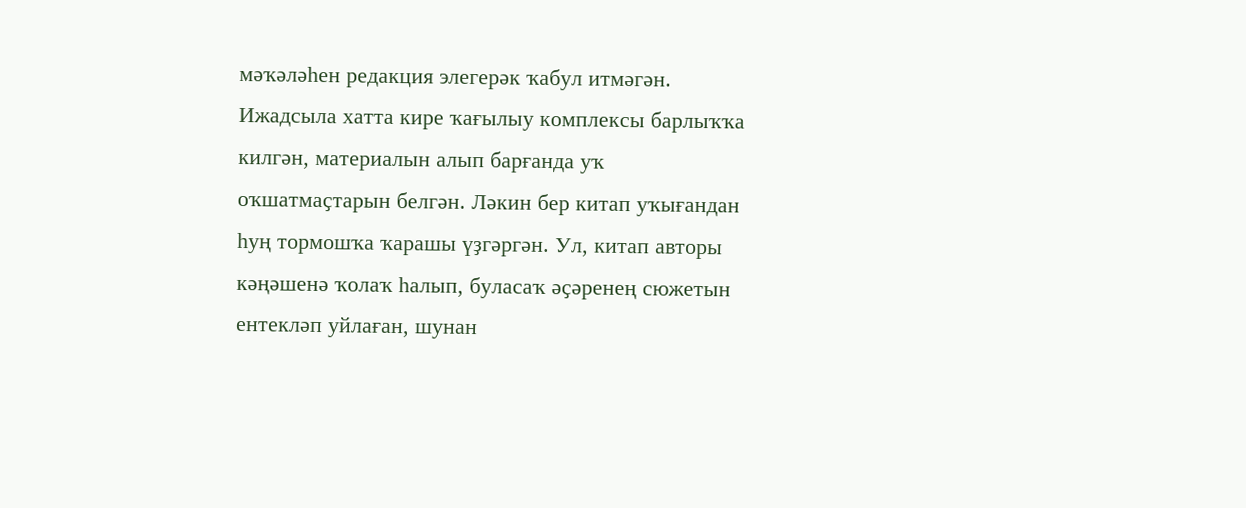мәҡәләһен редакция элегерәк ҡабул итмәгән. Ижадсыла хатта кире ҡағылыу комплексы барлыҡҡа килгән, материалын алып барғанда уҡ оҡшатмаҫтарын белгән. Ләкин бер китап уҡығандан һуң тормошҡа ҡарашы үҙгәргән. Ул, китап авторы кәңәшенә ҡолаҡ һалып, буласаҡ әҫәренең сюжетын ентекләп уйлаған, шунан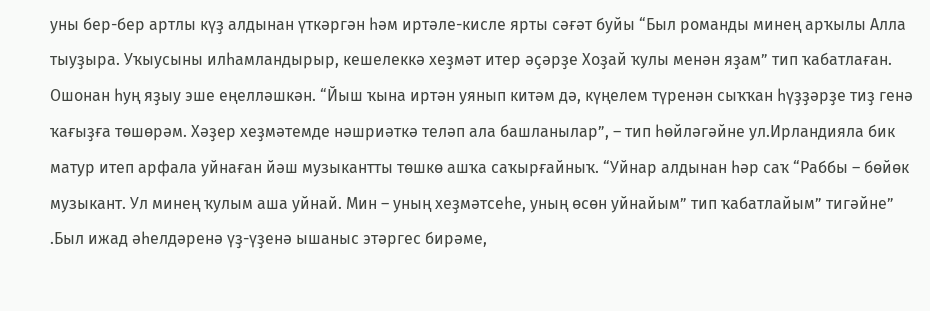уны бер-бер артлы күҙ алдынан үткәргән һәм иртәле-кисле ярты сәғәт буйы “Был романды минең арҡылы Алла тыуҙыра. Уҡыусыны илһамландырыр, кешелеккә хеҙмәт итер әҫәрҙе Хоҙай ҡулы менән яҙам” тип ҡабатлаған. Ошонан һуң яҙыу эше еңелләшкән. “Йыш ҡына иртән уянып китәм дә, күңелем түренән сыҡҡан һүҙҙәрҙе тиҙ генә ҡағыҙға төшөрәм. Хәҙер хеҙмәтемде нәшриәткә теләп ала башланылар”, – тип һөйләгәйне ул.Ирландияла бик матур итеп арфала уйнаған йәш музыкантты төшкө ашҡа саҡырғайныҡ. “Уйнар алдынан һәр саҡ “Раббы – бөйөк музыкант. Ул минең ҡулым аша уйнай. Мин – уның хеҙмәтсеһе, уның өсөн уйнайым” тип ҡабатлайым” тигәйне” .Был ижад әһелдәренә үҙ-үҙенә ышаныс этәргес бирәме,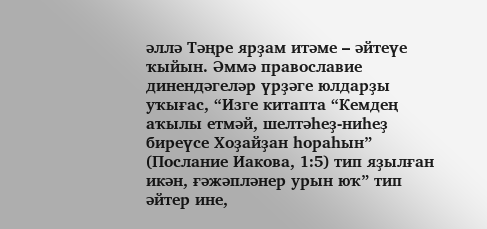әллә Тәңре ярҙам итәме – әйтеүе ҡыйын. Әммә православие динендәгеләр үрҙәге юлдарҙы уҡығас, “Изге китапта “Кемдең аҡылы етмәй, шелтәһеҙ-ниһеҙ биреүсе Хоҙайҙан һораһын” (Послание Иакова, 1:5) тип яҙылған икән, ғәжәпләнер урын юҡ” тип әйтер ине,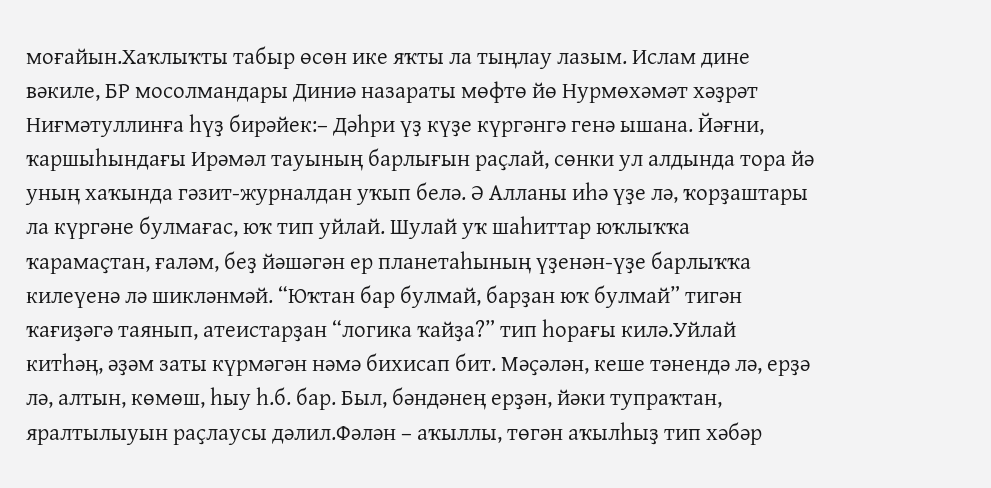моғайын.Хаҡлыҡты табыр өсөн ике яҡты ла тыңлау лазым. Ислам дине вәкиле, БР мосолмандары Диниә назараты мөфтө йө Нурмөхәмәт хәҙрәт Ниғмәтуллинға һүҙ бирәйек:– Дәһри үҙ күҙе күргәнгә генә ышана. Йәғни, ҡаршыһындағы Ирәмәл тауының барлығын раҫлай, сөнки ул алдында тора йә уның хаҡында гәзит-журналдан уҡып белә. Ә Алланы иһә үҙе лә, ҡорҙаштары ла күргәне булмағас, юҡ тип уйлай. Шулай уҡ шаһиттар юҡлыҡҡа ҡарамаҫтан, ғаләм, беҙ йәшәгән ер планетаһының үҙенән-үҙе барлыҡҡа килеүенә лә шикләнмәй. “Юҡтан бар булмай, барҙан юҡ булмай” тигән ҡағиҙәгә таянып, атеистарҙан “логика ҡайҙа?” тип һорағы килә.Уйлай китһәң, әҙәм заты күрмәгән нәмә бихисап бит. Мәҫәлән, кеше тәнендә лә, ерҙә лә, алтын, көмөш, һыу һ.б. бар. Был, бәндәнең ерҙән, йәки тупраҡтан, яралтылыуын раҫлаусы дәлил.Фәлән – аҡыллы, төгән аҡылһыҙ тип хәбәр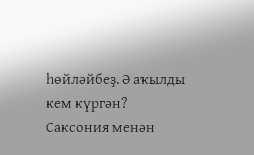һөйләйбеҙ. Ә аҡылды кем күргән? Саксония менән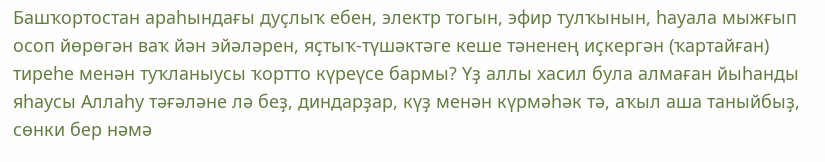Башҡортостан араһындағы дуҫлыҡ ебен, электр тогын, эфир тулҡынын, һауала мыжғып осоп йөрөгән ваҡ йән эйәләрен, яҫтыҡ-түшәктәге кеше тәненең иҫкергән (ҡартайған) тиреһе менән туҡланыусы ҡортто күреүсе бармы? Үҙ аллы хасил була алмаған йыһанды яһаусы Аллаһу тәғәләне лә беҙ, диндарҙар, күҙ менән күрмәһәк тә, аҡыл аша таныйбыҙ, сөнки бер нәмә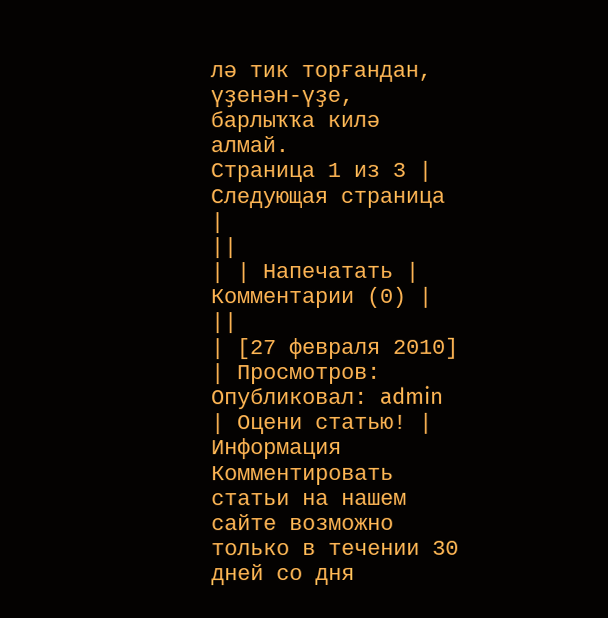лә тик торғандан, үҙенән-үҙе, барлыҡҡа килә алмай.
Страница 1 из 3 | Следующая страница |
||
| | Напечатать | Комментарии (0) | ||
| [27 февраля 2010] | Просмотров: Опубликовал: admin | Оцени статью! |
Информация
Комментировать статьи на нашем сайте возможно только в течении 30 дней со дня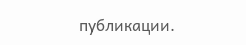публикации.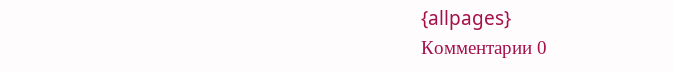{allpages}
Комментарии 0